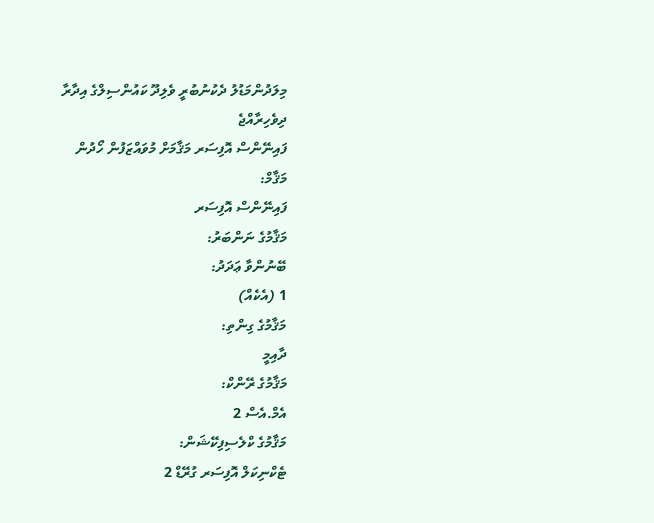މިލަދުންމަޑުލު ދެކުނުބުރީ ވެލިދޫ ކައުންސިލްގެ އިދާރާ
ދިވެހިރާއްޖެ
ފައިނޭންސް އޮފިސަރ މަޤާމަށް މުވައްޒަފުން ހޯދުން
މަޤާމް:
ފައިނޭންސް އޮފިސަރ
މަޤާމުގެ ނަންބަރު:
ބޭނުންވާ ޢަދަދު:
1 (އެކެއް)
މަޤާމުގެ ގިންތި:
ދާއިމީ
މަޤާމުގެ ރޭންކް:
އެމް.އެސް 2
މަޤާމުގެ ކްލެސިފިކޭޝަން:
ޓެކްނިކަލް އޮފިސަރ ގުރޭޑް 2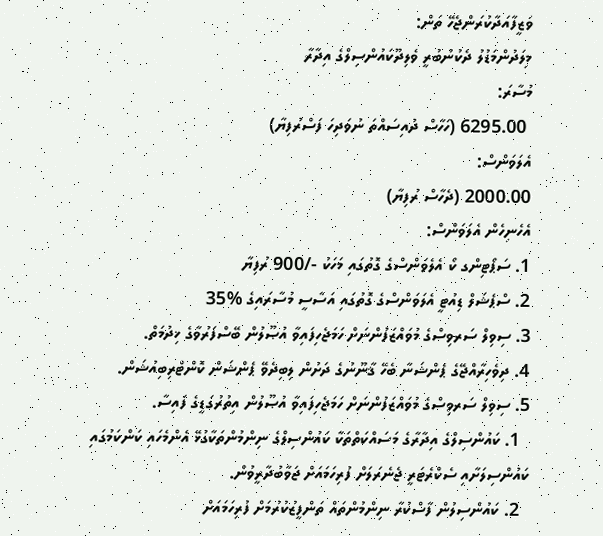ވަޒީފާއަދާކުރަންޖެހޭ ތަން:
މިލަދުންމަޑުލު ދެކުނުބުރީ ވެލިދޫކައުންސިލްގެ އިދާރާ
މުސާރަ:
 6295.00 (ހަހާސް ދުއިސައްތަ ނުވަދިހަ ފަސްރުފިޔާ)
އެލަވަންސް:
2000.00 (ދެހާސް ރުފިޔާ)
އެހެނިހެން އެލަވަންސް:
1. ސަޕޯޓިންގ ކޯ އެލެވަންސްގެ ގޮތުގައި މަހަކު -/900 ރުފިޔާ
2. ސްޕެޝަލް ޑިއުޓީ އެލަވަންސްގެ ގޮތުގައި އަސާސީ މުސާރައިގެ %35
3. ސިވިލް ސަރވިސްގެ މުވައްޒަފުންނަށް ހަމަޖެހިފައިވާ އުޞޫލުން ބޭސްފަރުވާގެ ޚިދުމަތް.
4. ދިވެހިރާއްޖޭގެ ޕެންޝަނާ ބެހޭ ޤާނޫނުގެ ދަށުން ލިބިދެވޭ ޕެންޝަން ކޮންޓްރިބިއުޝަން.
5. ސިވިލް ސަރވިސްގެ މުވައްޒަފުންނަށް ހަމަޖެހިފައިވާ އުޞޫލުން އިތުރުގަޑީގެ ފައިސާ.
  1. ކައުންސިލްގެ އިދާރާގެ މަސައްކަތްތަކާ ކައުންސިލްގެ ނިންމުންތަކާގުޅޭ އެންމެހައި ކަންކަމުގައި ކައުންސިލަށާއި ސެކްރެޓަރީ ޖެނެރަލަށް ފުރިހަމައަށް ޖަވާބުދާރީވުން.
  2. ކައުންސިލުން ފާސްކުރާ ނިންމުންތައް ތަންފީޒުކުރުމަށް ފުރިހަމައަށް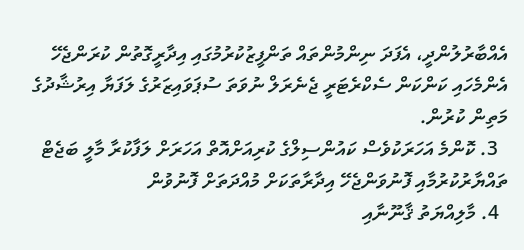އެއްބާރުލުންދީ، އެފަދަ ނިންމުންތައް ތަންފީޒުކުރުމުގައި އިދާރީގޮތުން ކުރަންޖެހޭ އެންމެހައި ކަންކަން ސެކްރެޓަރީ ޖެނެރަލް ނުވަތަ ސުޕަވައިޒަރުގެ ލަފަޔާ އިރުޝާދުގެ މަތިން ކުރުން.
  3. ކޮންމެ އަހަރަކުވެސް ކައުންސިލްގެ ކުރިއަށްއޮތް އަހަރަށް ލަފާކުރާ މާލީ ބަޖެޓް ތައްޔާރުކުރުމާއި ފޮނުވަންޖެހޭ އިދާރާތަކަށް މުއްދަތަށް ފޮނުވުން
  4. މާލިއްޔަތު ޤާނޫނާއި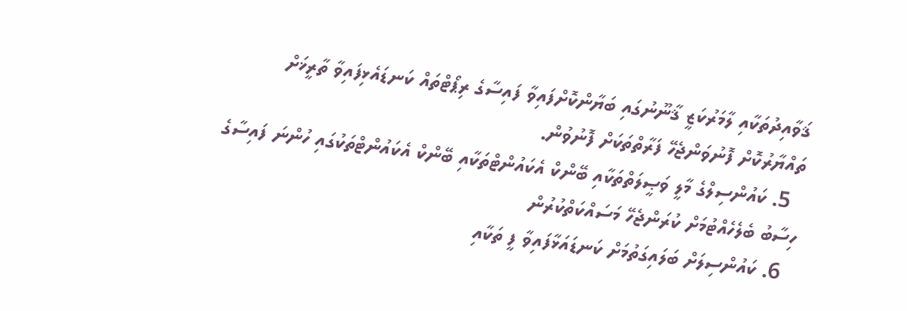ޤަވާއިދުތަކާއި ލާމަރުކަޒީ ޤާނޫނުގައި ބަޔާންކޮށްފައިވާ ފައިސާގެ ރިޕޯޓްތައް ކަނޑައެޅިފައިވާ ތާރީޚަށް ތައްޔާރުކޮށް ފޮނުވަންޖެހޭ ފަރާތްތަކަށް ފޮނުވުން.
  5. ކައުންސިލްގެ މާލީ ވަޞީލަތްތަކާއި ބޭންކް އެކައުންޓްތަކާއި ބޭންކް އެކައުންޓްތަކުގައި ހުންނަ ފައިސާގެ ހިސާބު ބެލެހެއްޓުމަށް ކުރަންޖެހޭ މަސައްކަތްކުރުން
  6. ކައުންސިލަށް ބަލައިގަތުމަށް ކަނޑައަޅާފައިވާ ފީ ތަކާއި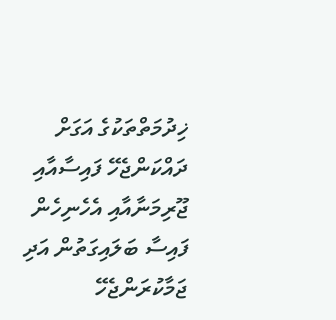ޚިދުމަތްތަކުގެ އަގަށް ދައްކަންޖެހޭ ފައިސާއާއި ޖޫރިމަނާއާއި އެހެނިހެން ފައިސާ ބަލައިގަތުން އަދި ޖަމާކުރަންޖެހޭ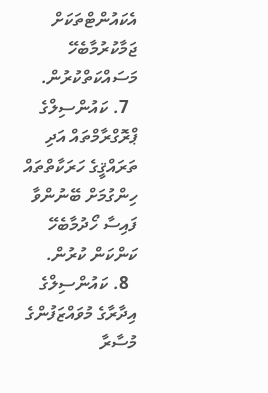އެކައުންޓްތަކަށް ޖަމާކުރުމާބެހޭ މަސައްކަތްކުރުން.
  7. ކައުންސިލްގެ ޕްރޮގްރާމްތައް އަދި ތަރައްޤީގެ ހަރަކާތްތައް ހިންގުމަށް ބޭނުންވާ ފައިސާ ހޯދުމާބެހޭ ކަންކަން ކުރުން.
  8. ކައުންސިލްގެ އިދާރާގެ މުވައްޒަފުންގެ މުސާރާ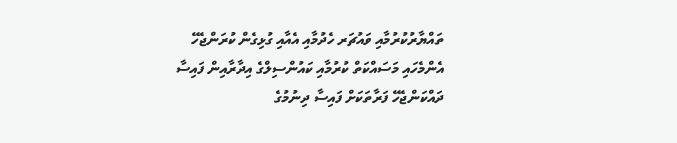ތައްޔާރުކުރުމާއި ވައުޗަރ ހެދުމާއި އެއާއި ގުޅިގެން ކުރަންޖެހޭ އެންމެހައި މަސައްކަތް ކުރުމާއި ކައުންސިލްގެ އިދާރާއިން ފައިސާ ދައްކަންޖެހޭ ފަރާތަކަށް ފައިސާ ދިނުމުގެ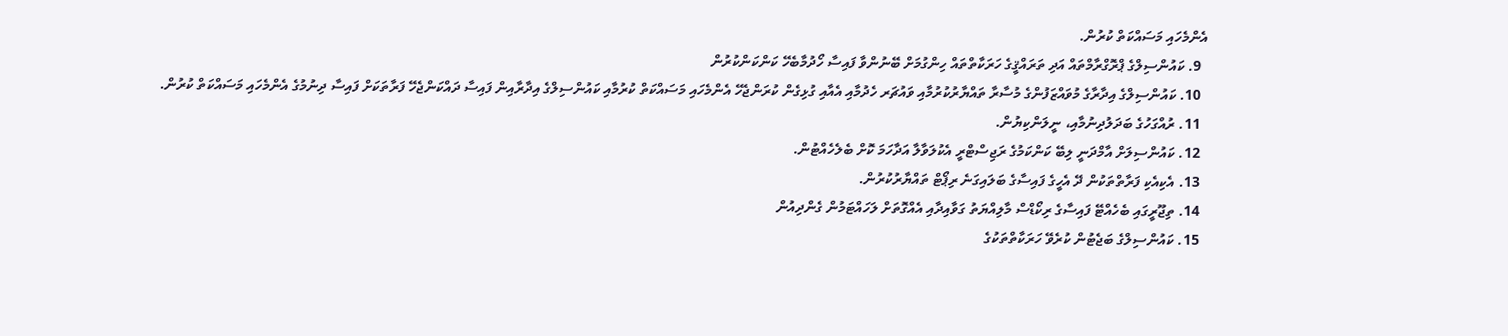އެންމެހައި މަސައްކަތް ކުރުން.
  9. ކައުންސިލްގެ ޕްރޮގްރާމްތައް އަދި ތަރައްޤީގެ ހަރަކާތްތައް ހިންގުމަށް ބޭނުންވާ ފައިސާ ހޯދުމާބެހޭ ކަންކަންކުރުން
  10. ކައުންސިލްގެ އިދާރާގެ މުވައްޒަފުންގެ މުސާރާ ތައްޔާރުކުރުމާއި ވައުޗަރ ހެދުމާއި އެއާއި ގުޅިގެން ކުރަންޖެހޭ އެންމެހައި މަސައްކަތް ކުރުމާއި ކައުންސިލްގެ އިދާރާއިން ފައިސާ ދައްކަންޖެހޭ ފަރާތަކަށް ފައިސާ ދިނުމުގެ އެންމެހައި މަސައްކަތް ކުރުން.
  11. ރުއްގަހުގެ ބަދަލުދިނުމާއި، ނީލަންކިޔުން.
  12. ކައުންސިލަށް އާމްދަނީ ލިބޭ ކަންކަމުގެ ރަޖިސްޓްރީ އެކުލަވާލާ އަދާހަމަ ކޮށް ބެލެހެއްޓުން.
  13. އެކިއެކި ފަރާތްތަކުން ދޭ އެހީގެ ފައިސާގެ ބަލައިގަނެ ރިޕޯޓް ތައްޔާރުކުރުން.
  14. ތިޖޫރީގައި ބެހެއްޓޭ ފައިސާގެ ރިކޯޑްސް މާލިއްޔަތު ގަވާއިދާއި އެއްގޮތަށް ލަހައްޓަމުން ގެންދިއުން
  15. ކައުންސިލްގެ ބަޖެޓުން ކުރެވޭ ހަރަކާތްތަކުގެ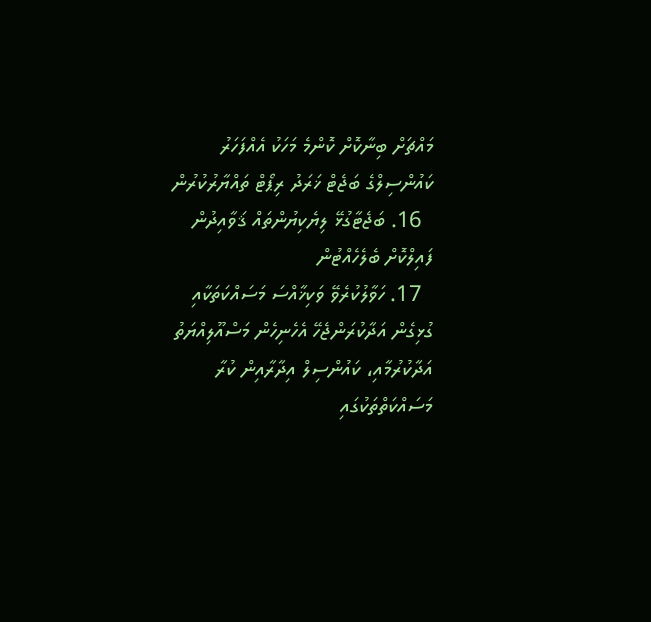މައްޗަށް ބިނާކޮށް ކޮންމެ މަހަކު އެއްފަހަރު ކައުންސިލްގެ ބަޖެޓް ޚަރަދު ރިޕޯޓް ތައްޔާރުކުރުން
  16. ބަޖެޓާގުޅޭ ލިޔެކިޔުންތައް ޤަވާއިދުން ފައިލްކޮށް ބެލެހެއްޓުން
  17. ހަވާލުކުރެވޭ ވަކިޚާއްސަ މަސައްކަތަކާއި ގުޅިގެން އަދާކުރަންޖެހޭ އެހެނިހެން މަސްއޫލިއްޔަތު އަދާކުރުމާއި، ކައުންސިލް އިދާރާއިން ކުރާ މަސައްކަތްތަކުގައި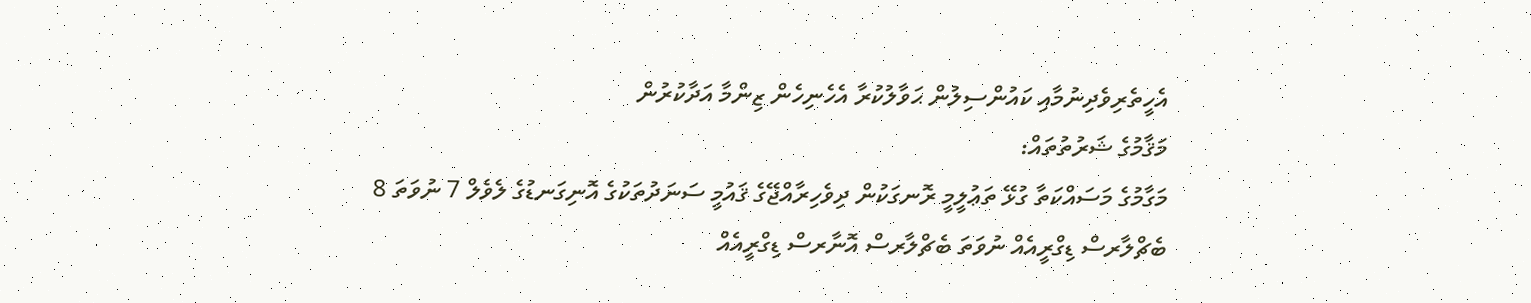އެހީތެރިވެދިނުމާއި ކައުންސިލުން ޙަވާލުކުރާ އެހެނިހެން ޒިންމާ އަދާކުރުން
މަޤާމުގެ ޝަރުތުތައް:
މަގާމުގެ މަސައްކަތާ ގުޅޭ ތަޢުލީމީ ރޮނގަކުން ދިވެހިރާއްޖޭގެ ޤައުމީ ސަނަދުތަކުގެ އޮނިގަނޑުގެ ލެވެލް 7 ނުވަތަ 8 ބެޗްލާރސް ޑިގްރީއެއް ނުވަތަ ބެޗްލާރސް އޮނާރސް ޑިގްރީއެއް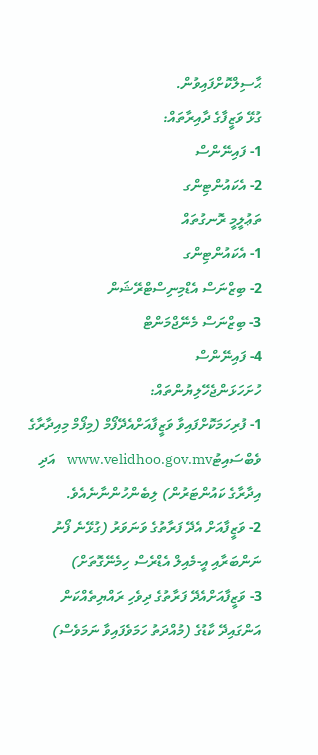ޙާސިލްކޮށްފައިވުން.
ގުޅޭ ވަޒީފާގެ ދާއިރާތައް:
1- ފައިނޭންސް
2- އެކައުންޓިންގ
ތަޢުލީމީ ރޮނގުތައް
1- އެކައުންޓިންގ
2- ބިޒްނަސް އެޑްމިނިސްޓްރޭޝަން
3- ބިޒްނަސް މެނޭޖްމަންޓް
4- ފައިނޭންސް
ހުށަހަޅަންޖެހޭލިޔުންތައް:
1- ފުރިހަމަކޮށްފައިވާ ވަޒީފާއަށްއެދޭފޯމް (މިފޯމް މިއިދާރާގެ ވެބްސައިޓުwww.velidhoo.gov.mv    އަދި އިދާރާގެ ކައުންޓަރުން) ލިބެންހުންނާނެއެވެ.
2- ވަޒީފާއަށް އެދޭ ފަރާތުގެ ވަނަވަރު (ގުޅޭނެ ފޯނު ނަންބަރާއި އީ-މެއިލް އެޑްރެސް ހިމެނޭގޮތަށް)
3- ވަޒީފާއަށްއެދޭ ފަރާތުގެ ދިވެހި ރައްޔިތެއްކަން އަންގައިދޭ ކާޑުގެ (މުއްދަތު ހަމަވެފައިވާ ނަމަވެސް)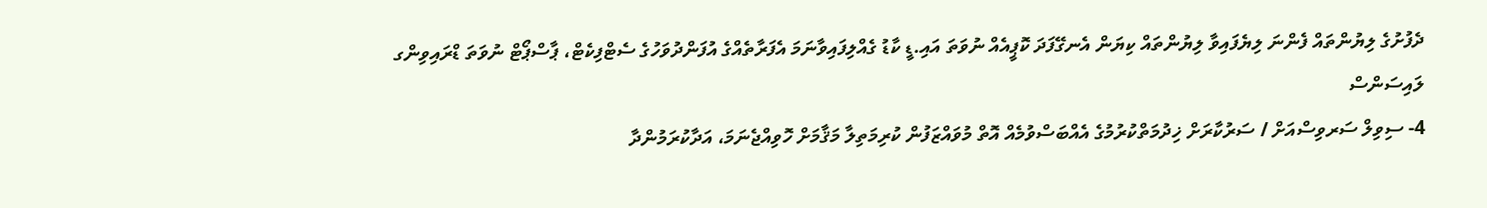ދެފުށުގެ ލިޔުންތައް ފެންނަ ލިޔެފައިވާ ލިޔުންތައް ކިޔަން އެނގޭފަދަ ކޮޕީއެއް ނުވަތަ އައި.ޑީ ކާޑު ގެއްލިފައިވާނަމަ އެފަރާތެއްގެ އުފަންދުވަހުގެ ސެޓްފިކެޓް، ޕާސްޕޯޓް ނުވަތަ ޑްރައިވިންގ ލައިސަންސް
4- ސިވިލް ސަރވިސްއަށް / ސަރުކާރަށް ޚިދުމަތްކުރުމުގެ އެއްބަސްވުމެއް އޮތް މުވައްޒަފުން ކުރިމަތިލާ މަޤާމަށް ހޮވިއްޖެނަމަ، އަދާކުރަމުންދާ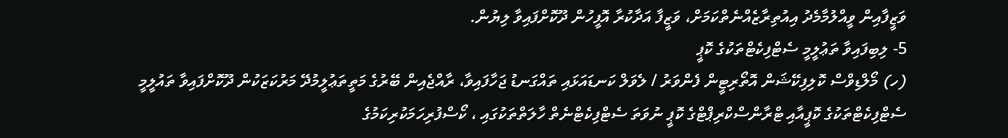ވަޒީފާއިން ވީއްލުމާމެދު އިއުތިރާޒެއްނެތްކަމަށް، ވަޒީފާ އަދާކުރާ އޮފީހުން ދޫކޮށްފައިވާ ލިޔުން.
5- ލިބިފައިވާ ތަޢުލީމީ ސެޓްފިކެޓްތަކުގެ ކޮޕީ
(ހ) މޯލްޑިވްސް ކޮލިފިކޭޝަން އޮތޯރިޓީން ފެންވަރު / ލެވަލް ކަނޑައަޅައި ތައްގަނޑު ޖަހާފައިވާ، ރާއްޖެއިން ބޭރުގެ މަތީތަޢުލީމުދޭ މަރުކަޒަކުން ދޫކޮށްފައިވާ ތައުލީމީ ސެޓްފިކެޓްތަކުގެ ކޮޕީއާއި ޓްރާންސްކްރިޕްޓްގެ ކޮޕީ ނުވަތަ ސެޓްފިކެޓްނެތް ހާލަތްތަކުގައި ، ކޯސްފުރިހަމަކުރިކަމުގެ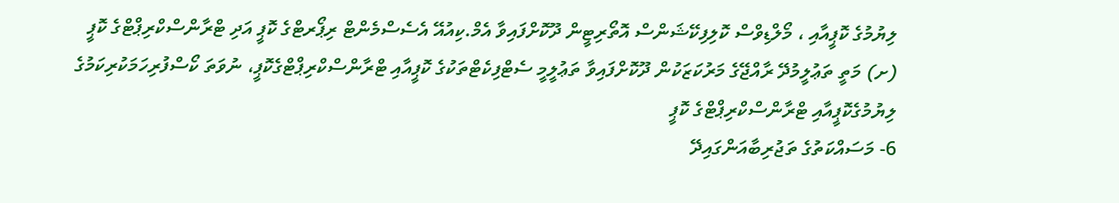ލިޔުމުގެ ކޮޕީއާއި ، މޯލްޑިވްސް ކޮލިފިކޭޝަންސް އޮތޯރިޓީން ދޫކޮށްފައިވާ އެމް.ކިއުއޭ އެސެސްމެންޓް ރިޕޯރޓްގެ ކޮޕީ އަދި ޓްރާންސްކްރިޕްޓްގެ ކޮޕީ
(ށ) މަތީ ތަޢުލީމުދޭ ރާއްޖޭގެ މަރުކަޒަކުން ދޫކޮށްފައިވާ ތަޢުލީމީ ސެޓްފިކެޓްތަކުގެ ކޮޕީއާއި ޓްރާންސްކްރިޕްޓްގެކޮޕީ، ނުވަތަ ކޯސްފުރިހަމަކުރިކަމުގެ ލިޔުމުގެކޮޕީއާއި ޓްރާންސްކްރިޕްޓްގެ ކޮޕީ
6- މަސައްކަތުގެ ތަޖުރިބާއަންގައިދޭ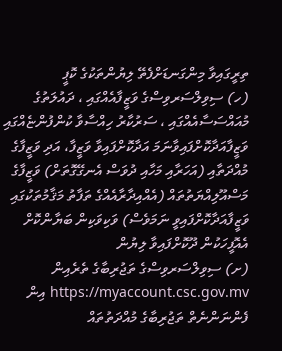ތިރީގައިވާ މިންގަނޑަށްފެތޭ ލިޔުންތަކުގެ ކޮޕީ
(ހ) ސިވިލްސަރވިސްގެ ވަޒީފާއެއްގައި ، ދައުލަތުގެ މުއައްސަސާއެއްގައި ، ސަރުކާރު ހިއްސާވާ ކުންފުންޏެއްގައި ވަޒީފާއަދާކޮށްފައިވާނަމަ އަދާކޮށްފައިވާ ވަޒީފާ، އަދި ވަޒީފާގެ މުއްދަތާއި (އަހަރާއި މަހާއި ދުވަސް އެނގޭގޮތަށް) ވަޒީފާގެ މަސްއޫލިއްޔަތުތައް (އެއްއިދާރާއެއްގެ ތަފާތު މަޤާމުތަކުގައި ވަޒީފާއަދާކޮށްފައިވީ ނަމަވެސް) ވަކިވަކިން ބަޔާންކޮށް އެއޮފީހަކުން ދޫކޮށްފައިވާ ލިޔުން
(ށ) ސިވިލްސަރވިސްގެ ތަޖުރިބާގެ ތެރެއިން  https://myaccount.csc.gov.mv އިން ފެންނަންނެތް ތަޖުރިބާގެ މުއްދަތުތައް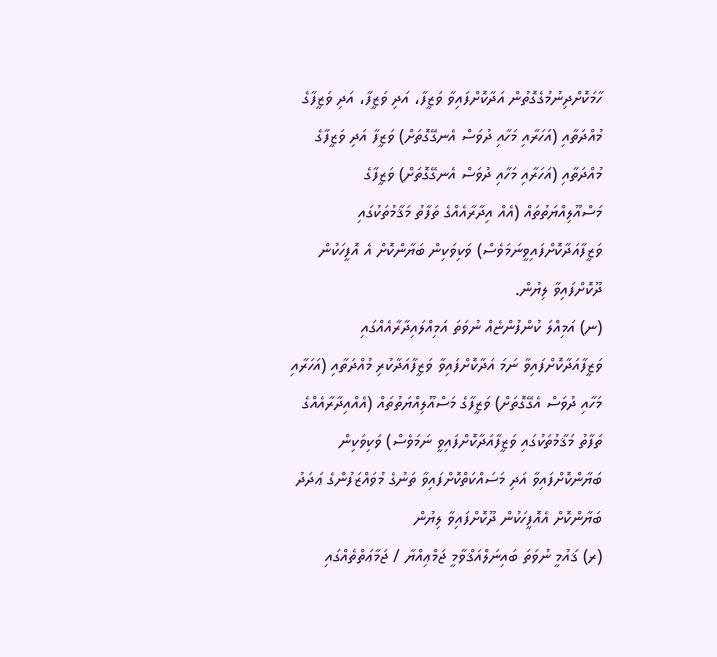ހާމަކޮށްދިނުމުގެގޮތުން އަދާކޮށްފައިވާ ވަޒީފާ، އަދި ވަޒީފާ، އަދި ވަޒީފާގެ މުއްދަތާއި (އަހަރާއި މަހާއި ދުވަސް އެނގޭގޮތަށް) ވަޒީފާ އަދި ވަޒީފާގެ މުއްދަތާއި (އަހަރާއި މަހާއި ދުވަސް އެނގޭގޮތަށް) ވަޒީފާގެ މަސްއޫލިއްޔަތުތައް (އެއް އިދާރާއެއްގެ ތަފާތު މަޤާމުތަކުގައި ވަޒީފާއަދާކޮށްފައިވީނަމަވެސް) ވަކިވަކިން ބަޔާންކޮށް އެ އޮފީހަކުން ދޫކޮށްފައިވާ ލިޔުން.
(ނ) އަމިއްލަ ކުންފުންޏެއް ނުވަތަ އަމިއްލައިދާރާއެއްގައި ވަޒީފާއަދާކޮށްފައިވާ ނަމަ އަދާކޮށްފައިވާ ވަޒީފާއަދާކުރި މުއްދަތާއި (އަހަރާއި މަހާއި ދުވަސް އެގޭގޮތަށް) ވަޒީފާގެ މަސްއޫލިއްޔަތުތައް (އެއްއިދާރާއެއްގެ ތަފާތު މަޤާމުތަކުގައި ވަޒީފާއަދާކޮށްފައިވީ ނަމަވެސް) ވަކިވަކިން ބަޔާންކޮށްފައިވާ އަދި މަސައްކަތްކޮށްފައިވާ ތަނުގެ މުވައްޒަފުންގެ ޢަދަދު ބަޔާންކޮށް އެއޮފީހަކުން ދޫކޮށްފައިވާ ލިޔުން
(ރ) ޤައުމީ ނުވަތަ ބައިނަލްއަޤްވާމީ ޖަމްޢިއްޔާ / ޖަމާޢަތްތެއްގައި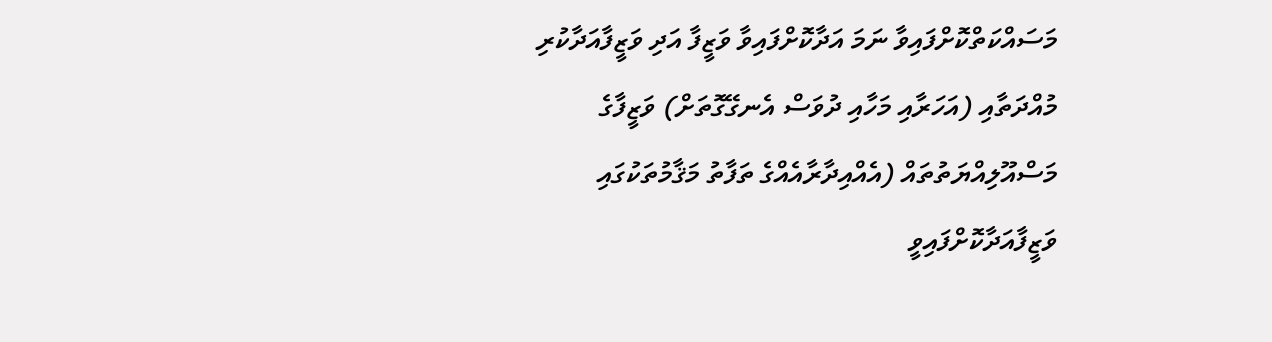މަސައްކަތްކޮށްފައިވާ ނަމަ އަދާކޮށްފައިވާ ވަޒީފާ އަދި ވަޒީފާއަދާކުރި މުއްދަތާއި (އަހަރާއި މަހާއި ދުވަސް އެނގޭގޮތަށް) ވަޒީފާގެ މަސްއޫލިއްޔަތުތައް (އެއްއިދާރާއެއްގެ ތަފާތު މަޤާމުތަކުގައި ވަޒީފާއަދާކޮށްފައިވީ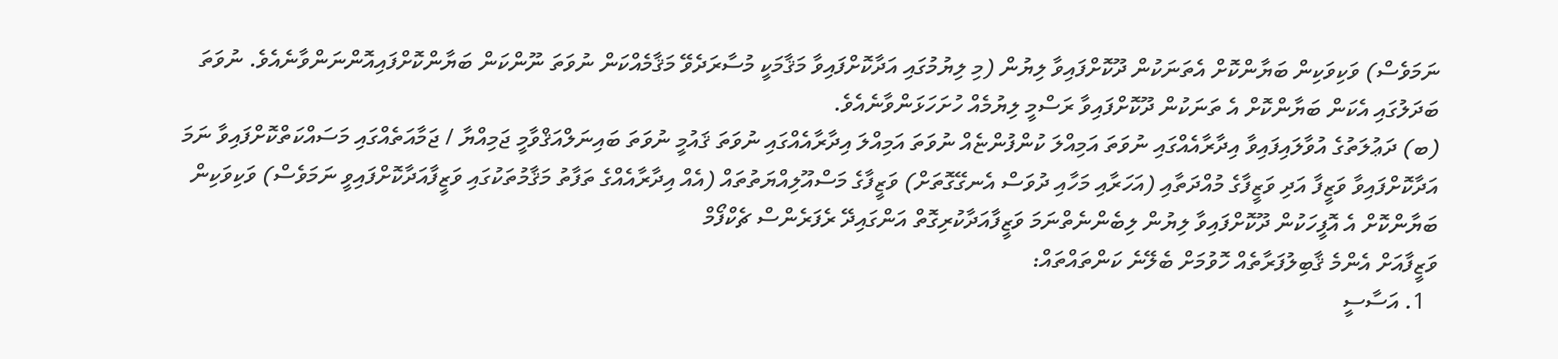ނަމަވެސް) ވަކިވަކިން ބަޔާންކޮށް އެތަނަކުން ދޫކޮށްފައިވާ ލިޔުން (މި ލިޔުމުގައި އަދާކޮށްފައިވާ މަޤާމަކީ މުސާރަދެވޭ މަޤާމެއްކަން ނުވަތަ ނޫންކަން ބަޔާންކޮށްފައިއޮންނަންވާނެއެވެ. ނުވަތަ ބަދަލުގައި އެކަން ބަޔާންކޮށް އެ ތަނަކުން ދޫކޮށްފައިވާ ރަސްމީ ލިޔުމެއް ހުށަހަޅަންވާނެއެވެ.
(ބ) ދަޢުލަތުގެ އުވާލައިފައިވާ އިދާރާއެއްގައި ނުވަތަ އަމިއްލަ ކުންފުންޏެއް ނުވަތަ އަމިއްލަ އިދާރާއެއްގައި ނުވަތަ ޤައުމީ ނުވަތަ ބައިނަލްއަޤްވާމީ ޖަމިއްޔާ / ޖަމާއަތެއްގައި މަސައްކަތްކޮށްފައިވާ ނަމަ އަދާކޮށްފައިވާ ވަޒީފާ އަދި ވަޒީފާގެ މުއްދަތާއި (އަހަރާއި މަހާއި ދުވަސް އެނގޭގޮތަށް) ވަޒީފާގެ މަސްއޫލިއްޔަތުތައް (އެއް އިދާރާއެއްގެ ތަފާތު މަޤާމުތަކުގައި ވަޒީފާއަދާކޮށްފައިވީ ނަމަވެސް) ވަކިވަކިން ބަޔާންކޮށް އެ އޮފީހަކުން ދޫކޮށްފައިވާ ލިޔުން ލިބެންނެތްނަމަ ވަޒީފާއަދާކުރިގޮތް އަންގައިދޭ ރެފަރެންސް ޗެކްފޯމް
ވަޒީފާއަށް އެންމެ ޤާބިލުފަރާތެއް ހޮވުމަށް ބެލޭނެ ކަންތައްތައް:
  1. އަސާސީ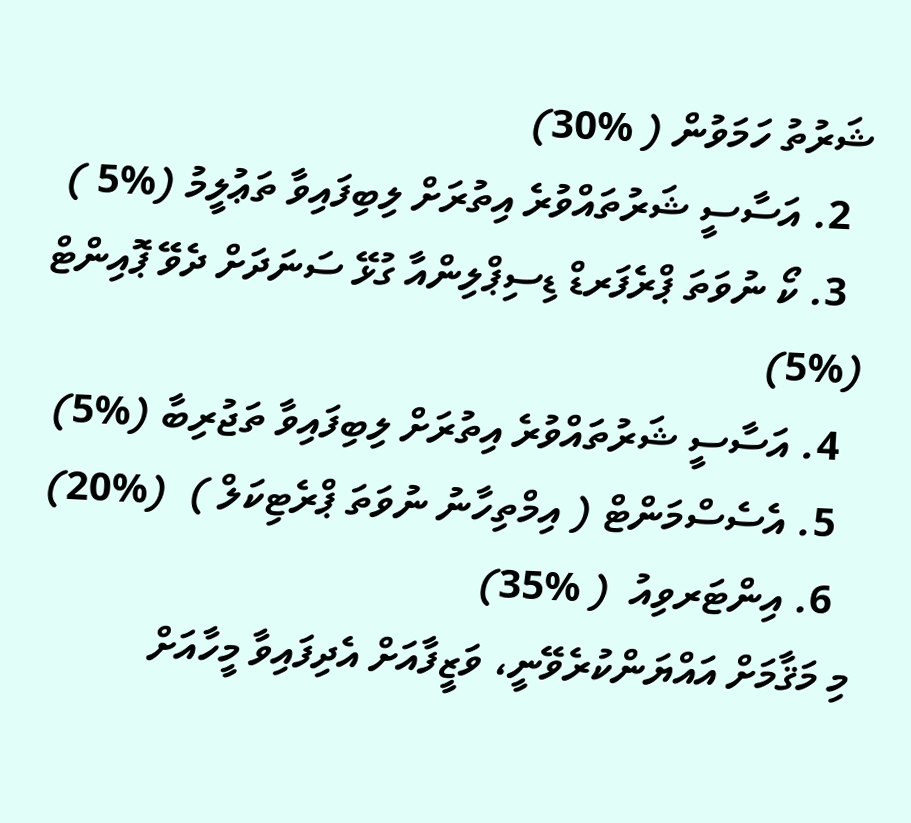ޝަރުތު ހަމަވުން ( %30)
  2. އަސާސީ ޝަރުތައްވުރެ އިތުރަށް ލިބިފައިވާ ތަޢުލީމު (%5 )
  3. ކޯ ނުވަތަ ޕްރެފަރޑް ޑިސިޕްލިންއާ ގުޅޭ ސަނަދަށް ދެވޭ ޕޮއިންޓް (%5)
  4. އަސާސީ ޝަރުތައްވުރެ އިތުރަށް ލިބިފައިވާ ތަޖުރިބާ (%5)
  5. އެސެސްމަންޓް ( އިމްތިހާނު ނުވަތަ ޕްރެޓިކަލް )  (%20)
  6. އިންޓަރވިއު  ( %35)
މި މަޤާމަށް އައްޔަންކުރެވޭނީ، ވަޒީފާއަށް އެދިފައިވާ މީހާއަށް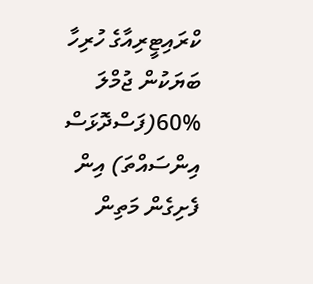ކްރައިޓީރިއާގެ ހުރިހާ ބަޔަކުން ޖުމްލަ %60(ފަސްދޮޅަސް އިންސައްތަ) އިން ފެށިގެން މަތިން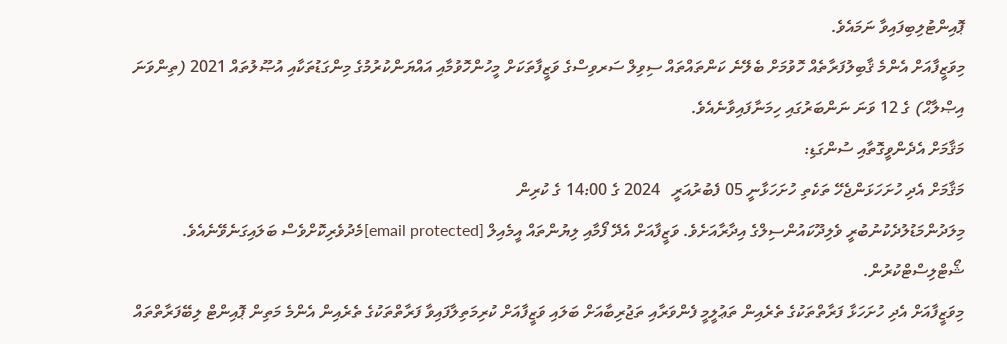ޕޮއިންޓުލިބިފައިވާ ނަމައެވެ.
މިވަޒީފާއަށް އެންމެ ޤާބިލުފަރާތެއް ހޮވުމަށް ބެލޭނެ ކަންތައްތައް ސިވިލް ސަރވިސްގެ ވަޒީފާތަކަށް މީހުންހޮވުމާއި އައްޔަންކުރުމުގެ މިންގަޑުތަކާއި އުޞޫލުތައް 2021 (ތިންވަނަ އިޞްލާޙް) ގެ 12 ވަނަ ނަންބަރުގައި ހިމަނާފައިވާނެއެވެ.
މަޤާމަށް އެދެންވީގޮތާއި ސުންގަޑި:
މަޤާމަށް އެދި ހުށަހަޅަންޖެހޭ ތަކެތި ހުށަހަޅާނީ 05 ފެބުރުއަރީ   2024 ގެ 14:00 ގެ ކުރިން
މިލަދުންމަޑުލުދެކުނުބުރީ ވެލިދޫކައުންސިލްގެ އިދާރާއަށެވެ. ވަޒީފާއަށް އެދޭ ފޯމާއި ލިޔުންތައް އީމެއިލް [email protected]މެދުވެރިކޮށްވެސް ބަލައިގަނެވޭނެއެވެ.
ޝޯޓްލިސްޓްކުރުން.
މިވަޒީފާއަށް އެދި ހުށަހަޅާ ފަރާތްތަކުގެ ތެރެއިން ތަޢުލީމީ ފެންވަރާއި ތަޖުރިބާއަށް ބަލައި ވަޒީފާއަށް ކުރިމަތިލާފައިވާ ފަރާތްތަކުގެ ތެރެއިން އެންމެ މަތިން ޕޮއިންޓް ލިބޭފަރާތްތައް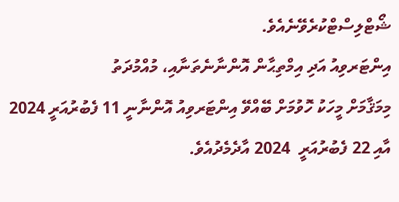ޝޯޓްލިސްޓްކުރެވޭނެއެވެ.
އިންޓަރވިއު އަދި އިމްތިޙާން އޮންނާނެތަނާއި، މުއްމުދަތު
މިމަޤާމަށް މީހަކު ހޮވުމަށް ބޭއްވޭ އިންޓަރވިއު އޮންނާނީ 11 ފެބުރުއަރީ 2024 އާއި 22 ފެބުރުއަރީ  2024 އާދެމެދުއެވެ.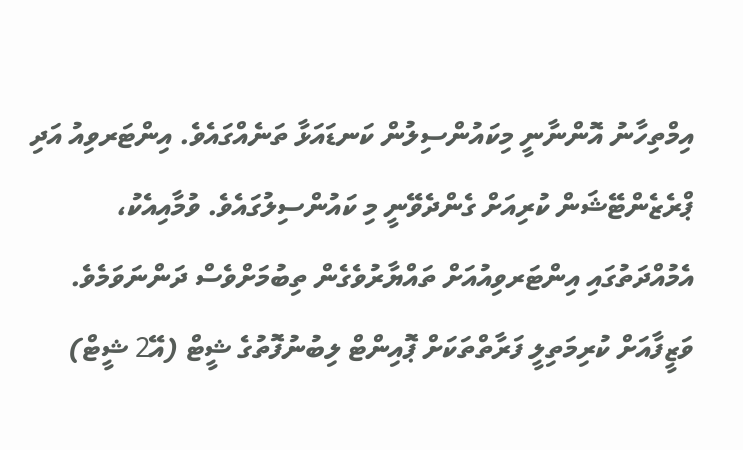އިމްތިހާނު އޮންނާނީ މިކައުންސިލުން ކަނޑައަޅާ ތަނެއްގައެވެ. އިންޓަރވިއު އަދި ޕްރެޒެންޓޭޝަން ކުރިއަށް ގެންދެވޭނީ މި ކައުންސިލުގައެވެ. ވުމާއިއެކު، އެމުއްދަތުގައި އިންޓަރވިއުއަށް ތައްޔާރުވެގެން ތިބުމަށްވެސް ދަންނަވަމެވެ.
ވަޒީފާއަށް ކުރިމަތިލީ ފަރާތްތަކަށް ޕޮއިންޓް ލިބުނުފޮތުގެ ޝީޓް (އޭ2 ޝީޓް)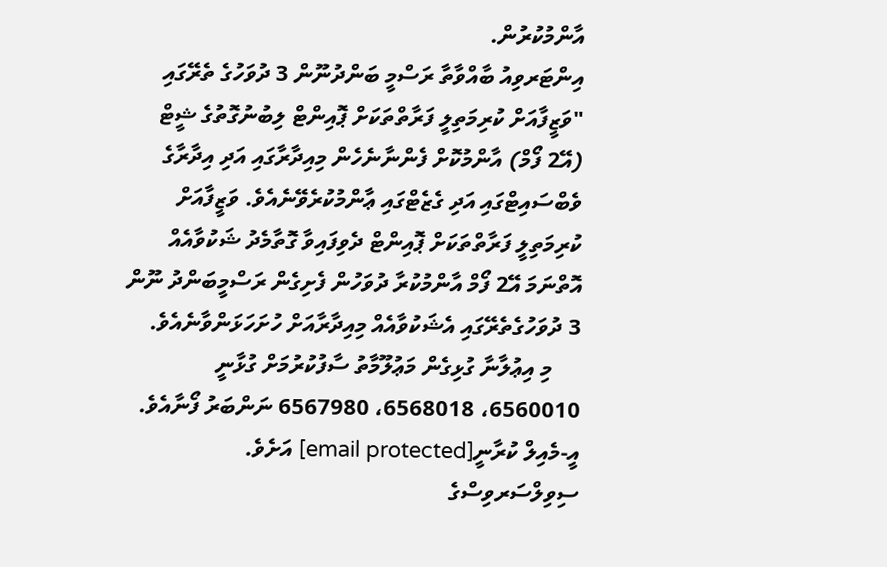އާންމުކުރުން.
އިންޓަރވިއު ބާއްވާތާ ރަސްމީ ބަންދުނޫން 3 ދުވަހުގެ ތެރޭގައި "ވަޒީފާއަށް ކުރިމަތިލީ ފަރާތްތަކަށް ޕޮއިންޓް ލިބުނުގޮތުގެ ޝީޓް (އޭ2 ފޯމް) އާންމުކޮށް ފެންނާނެހެން މިއިދާރާގައި އަދި އިދާރާގެ ވެބްސައިޓްގައި އަދި ގެޒެޓްގައި ޢާންމުކުރެވޭނެއެވެ. ވަޒީފާއަށް ކުރިމަތިލީ ފަރާތްތަކަށް ޕޮއިންޓް ދެވިފައިވާ ގޮތާމެދު ޝަކުވާއެއް އޮތްނަމަ އޭ2 ފޯމް އާންމުކުރާ ދުވަހުން ފެށިގެން ރަސްމީބަންދު ނޫން 3 ދުވަހުގެތެރޭގައި އެޝަކުވާއެއް މިއިދާރާއަށް ހުށަހަޅަންވާނެއެވެ.
     މި އިޢުލާނާ ގުޅިގެން މަޢުލޫމާތު ސާފުކުރުމަށް ގުޅާނީ 6560010، 6568018، 6567980 ނަންބަރު ފޯނާއެވެ. އީ-މެއިލް ކުރާނީ[email protected] އަށެވެ. ސިވިލްސަރވިސްގެ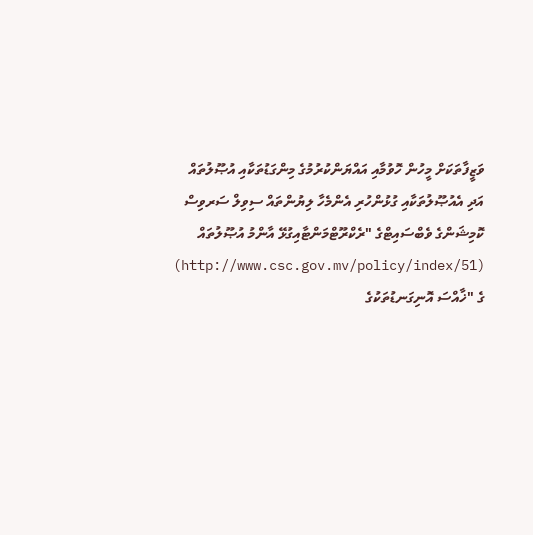ވަޒީފާތަކަށް މީހުން ހޮވުމާއި އައްޔަންކުރުމުގެ މިންގަޑުތަކާއި އުޞޫލުތައް އަދި އެއުޞޫލުތަކާއި ގުޅުންހުރި އެންމެހާ ލިޔުންތައް ސިވިލް ސަރވިސް ކޮމިޝަންގެ ވެބްސައިޓްގެ "ރެކްރޫޓްމަންޓާއިގުޅޭ އާންމު އުޞޫލުތައް (http://www.csc.gov.mv/policy/index/51) ގެ "ޚާއްސަ އޮނިގަނޑުތަކުގެ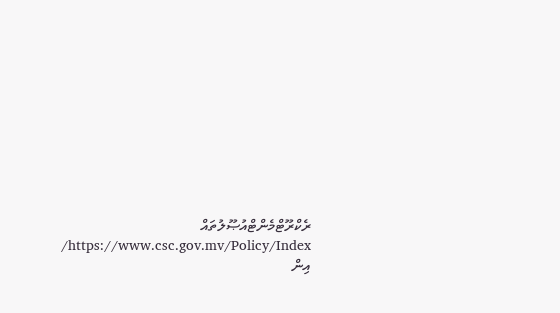ރެކްރޫޓްމެންޓްއުޞޫލުތައް https://www.csc.gov.mv/Policy/Index/ އިން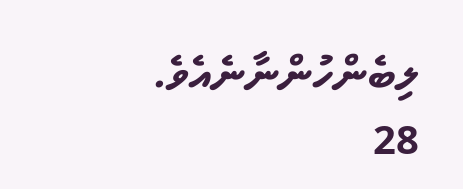ލިބެންހުންނާނެއެވެ.
28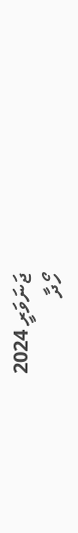ޖަނަވަރީ 2024
ހޯދާ